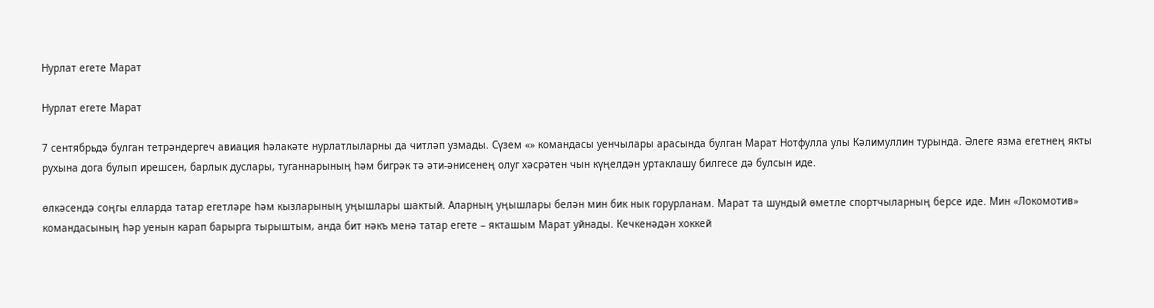Нурлат егете Марат

Нурлат егете Марат

7 сентябрьдә булган тетрәндергеч авиация һәлакәте нурлатлыларны да читләп узмады. Сүзем «» командасы уенчылары арасында булган Марат Нотфулла улы Кәлимуллин турында. Әлеге язма егетнең якты рухына дога булып ирешсен, барлык дуслары, туганнарының һәм бигрәк тә әти-әнисенең олуг хәсрәтен чын күңелдән уртаклашу билгесе дә булсын иде.

өлкәсендә соңгы елларда татар егетләре һәм кызларының уңышлары шактый. Аларның уңышлары белән мин бик нык горурланам. Марат та шундый өметле спортчыларның берсе иде. Мин «Локомотив» командасының һәр уенын карап барырга тырыштым, анда бит нәкъ менә татар егете – якташым Марат уйнады. Кечкенәдән хоккей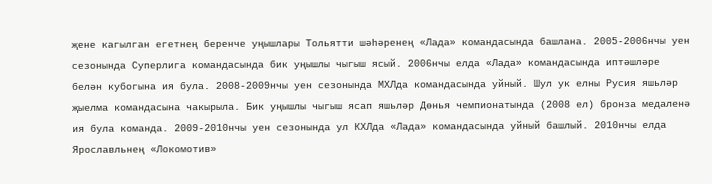җене кагылган егетнең беренче уңышлары Тольятти шәһәренең «Лада» командасында башлана. 2005-2006нчы уен сезонында Суперлига командасында бик уңышлы чыгыш ясый. 2006нчы елда «Лада» командасында иптәшләре белән кубогына ия була. 2008-2009нчы уен сезонында МХЛда командасында уйный. Шул ук елны Русия яшьләр җыелма командасына чакырыла. Бик уңышлы чыгыш ясап яшьләр Дөнья чемпионатында (2008 ел) бронза медаленә ия була команда. 2009-2010нчы уен сезонында ул КХЛда «Лада» командасында уйный башлый. 2010нчы елда Ярославльнең «Локомотив»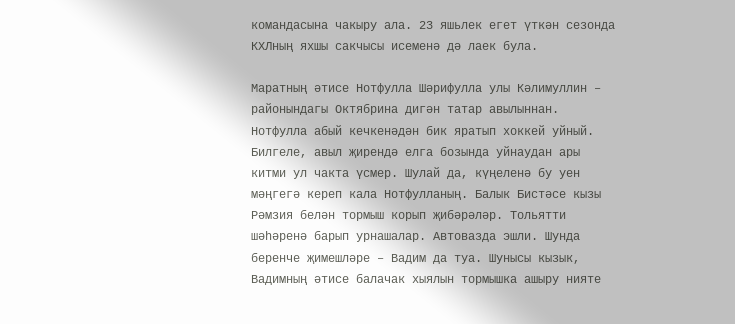командасына чакыру ала. 23 яшьлек егет үткән сезонда КХЛның яхшы сакчысы исеменә дә лаек була.

Маратның әтисе Нотфулла Шәрифулла улы Кәлимуллин – районындагы Октябрина дигән татар авылыннан. Нотфулла абый кечкенәдән бик яратып хоккей уйный. Билгеле, авыл җирендә елга бозында уйнаудан ары китми ул чакта үсмер. Шулай да, күңеленә бу уен мәңгегә кереп кала Нотфулланың. Балык Бистәсе кызы Рәмзия белән тормыш корып җибәрәләр. Тольятти шәһәренә барып урнашалар. Автовазда эшли. Шунда беренче җимешләре – Вадим да туа. Шунысы кызык, Вадимның әтисе балачак хыялын тормышка ашыру нияте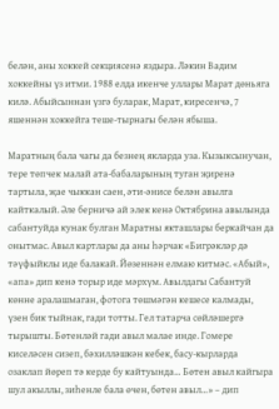белән, аны хоккей секциясенә яздыра. Ләкин Вадим хоккейны үз итми. 1988 елда икенче уллары Марат дөньяга килә. Абыйсыннан үзгә буларак, Марат, киресенчә, 7 яшеннән хоккейга теше-тырнагы белән ябыша.

Маратның бала чагы да безнең якларда уза. Кызыксынучан, тере төпчек малай ата-бабаларының туган җиренә тартыла, җае чыккан саен, әти-әнисе белән авылга кайткалый. Әле берничә ай элек кенә Октябрина авылында сабантуйда кунак булган Маратны якташлары беркайчан да онытмас. Авыл картлары да аны һәрчак «Бигрәкләр дә тәүфыйклы иде балакай. Йөзеннән елмаю китмәс. «Абый», «апа» дип кенә торыр иде мәрхүм. Авылдагы Сабантуй көнне аралашмаган, фотога төшмәгән кешесе калмады, үзен бик тыйнак, гади тотты. Гел татарча сөйләшергә тырышты. Бөтенләй гади авыл малае инде. Гомере киселәсен сизеп, бәхилләшкән кебек, басу-кырларда озаклап йөреп тә керде бу кайтуында… Бөтен авыл кайгыра шул акыллы, зиһенле бала өчен, бөтен авыл…» – дип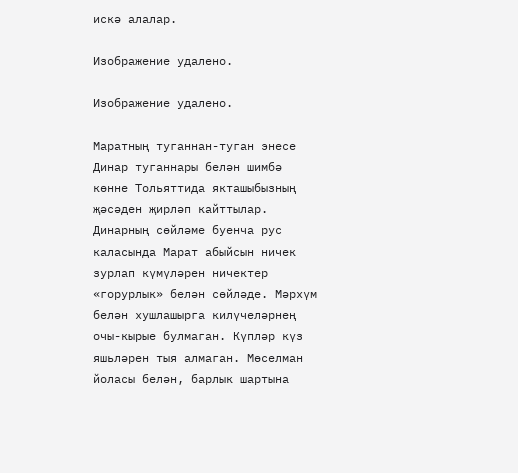искә алалар.

Изображение удалено.

Изображение удалено.

Маратның туганнан-туган энесе Динар туганнары белән шимбә көнне Тольяттида якташыбызның җәсәден җирләп кайттылар. Динарның сөйләме буенча рус каласында Марат абыйсын ничек зурлап күмүләрен ничектер «горурлык» белән сөйләде. Мәрхүм белән хушлашырга килүчеләрнең очы-кырые булмаган. Күпләр күз яшьләрен тыя алмаган. Мөселман йоласы белән, барлык шартына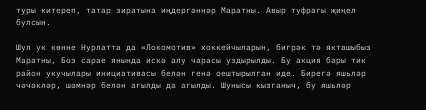туры китереп, татар зиратына иңдергәннәр Маратны. Авыр туфрагы җиңел булсын.

Шул ук көнне Нурлатта да «Локомотив» хоккейчыларын, бигрәк тә якташыбыз Маратны, Боз сарае янында искә алу чарасы уздырылды. Бу акция бары тик район укучылары инициативасы белән генә оештырылган иде. Бирегә яшьләр чәчәкләр, шәмнәр белән агылды да агылды. Шунысы кызганыч, бу яшьләр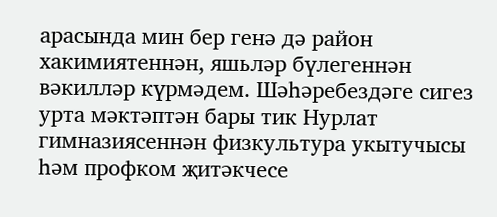арасында мин бер генә дә район хакимиятеннән, яшьләр бүлегеннән вәкилләр күрмәдем. Шәһәребездәге сигез урта мәктәптән бары тик Нурлат гимназиясеннән физкультура укытучысы һәм профком җитәкчесе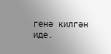генә килгән иде.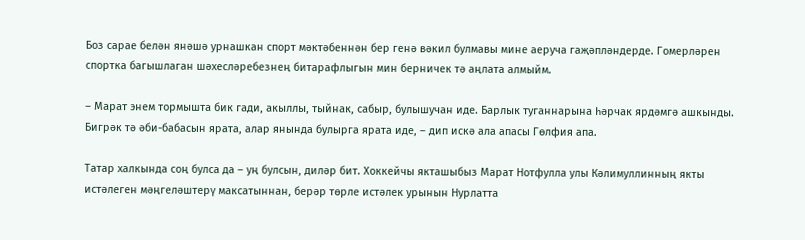Боз сарае белән янәшә урнашкан спорт мәктәбеннән бер генә вәкил булмавы мине аеруча гаҗәпләндерде. Гомерләрен спортка багышлаган шәхесләребезнең битарафлыгын мин берничек тә аңлата алмыйм.

– Марат энем тормышта бик гади, акыллы, тыйнак, сабыр, булышучан иде. Барлык туганнарына һәрчак ярдәмгә ашкынды. Бигрәк тә әби-бабасын ярата, алар янында булырга ярата иде, – дип искә ала апасы Гөлфия апа.

Татар халкында соң булса да – уң булсын, диләр бит. Хоккейчы якташыбыз Марат Нотфулла улы Кәлимуллинның якты истәлеген мәңгеләштерү максатыннан, берәр төрле истәлек урынын Нурлатта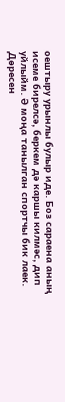оештыру урынлы булыр иде. Боз сараена аның исеме бирелсә, беркем дә каршы килмәс, дип уйлыйм. Ә моңа танылган спортчы бик лаек. Дөресен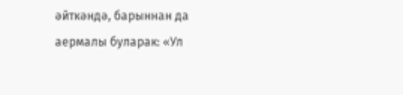әйткәндә, барыннан да аермалы буларак: «Ул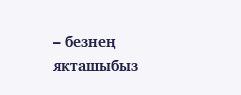– безнең якташыбыз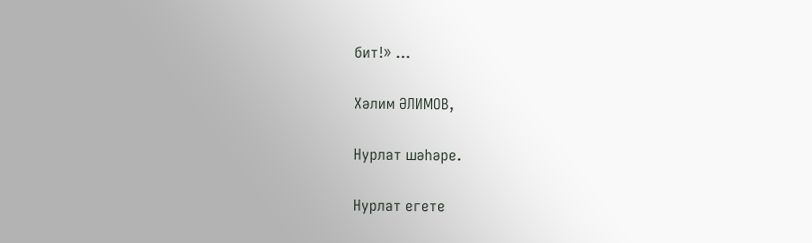бит!» …

Хәлим ӘЛИМОВ,

Нурлат шәһәре.

Нурлат егете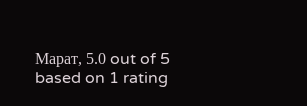Марат, 5.0 out of 5 based on 1 rating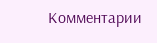Комментарии